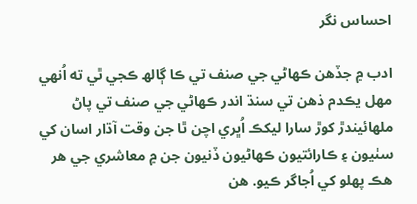احساس نگر

ادب ۾ جڏهن ڪهاڻي جي صنف تي ڪا ڳالھ ڪجي ٿي ته اُنهي مهل يڪدم ذهن تي سنڌ اندر ڪهاڻي جي صنف تي پاڻ ملهائيندڙ کوڙ سارا ليکڪ اُڀري اچن ٿا جن وقت آڌار اسان کي سٺيون ۽ ڪارائتيون ڪهاڻيون ڏنيون جن ۾ معاشري جي هر هڪ پهلو کي اُجاگر ڪيو. هن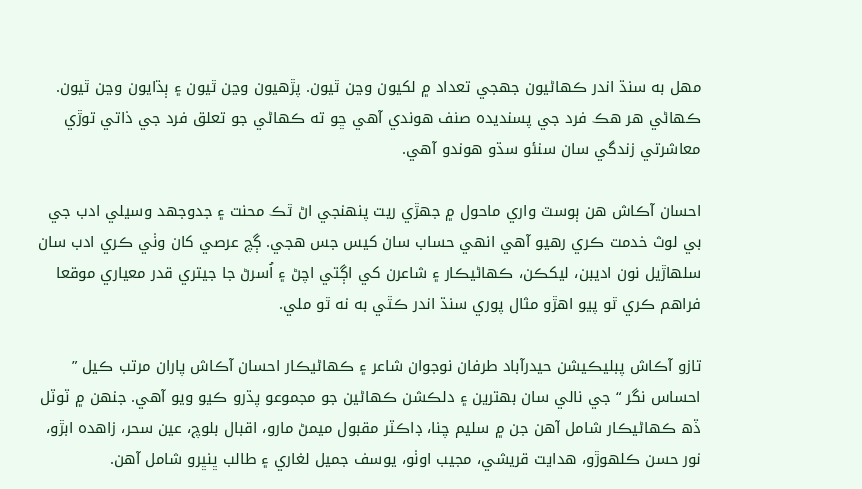مهل به سنڌ اندر ڪهاڻيون جهجي تعداد ۾ لکيون وڃن ٿيون. پڙهيون وڃن ٿيون ۽ ٻڌايون وڃن ٿيون. ڪهاڻي هر هڪ فرد جي پسنديده صنف هوندي آهي ڇو ته ڪهاڻي جو تعلق فرد جي ذاتي توڙي معاشرتي زندگي سان سنئو سڌو هوندو آهي.

احسان آڪاش هن ٻوسٽ واري ماحول ۾ جهڙي ريت پنهنجي اڻ ٿڪ محنت ۽ جدوجهد وسيلي ادب جي بي لوث خدمت ڪري رهيو آهي انهي حساب سان کيس جس هجي. ڳچ عرصي کان وٺي ڪري ادب سان سلهاڙيل نون اديبن، ليکڪن، ڪهاڻيڪار ۽ شاعرن کي اڳتي اچڻ ۽ اُسرڻ جا جيتري قدر معياري موقعا فراهم ڪري ٿو پيو اهڙو مثال پوري سنڌ اندر ڪٿي به نه ٿو ملي.

تازو آڪاش پبليڪيشن حيدرآباد طرفان نوجوان شاعر ۽ ڪهاڻيڪار احسان آڪاش پاران مرتب ڪيل ” احساس نگر “ جي نالي سان بهترين ۽ دلڪشن ڪهاڻين جو مجموعو پڌرو ڪيو ويو آهي. جنهن ۾ ٽوٽل ڏھ ڪهاڻيڪار شامل آهن جن ۾ سليم چنا، ڊاڪٽر مقبول ميمڻ مارو، اقبال بلوچ، عين سحر، زاهده ابڙو، نور حسن ڪلهوڙو، هدايت قريشي، مجيب اوٺو، يوسف جميل لغاري ۽ طالب ڀنڀرو شامل آهن.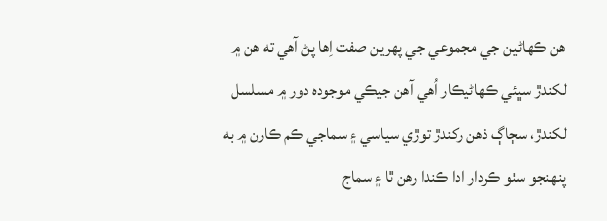هن ڪهاڻين جي مجموعي جي پهرين صفت اِها پڻ آهي ته هن ۾ لکندڙ سڀئي ڪهاڻيڪار اُهي آهن جيڪي موجوده دور ۾ مسلسل لکندڙ، سڄاڳ ذهن رکندڙ توڙي سياسي ۽ سماجي ڪم ڪارن ۾ به پنهنجو سٺو ڪردار ادا ڪندا رهن ٿا ۽ سماج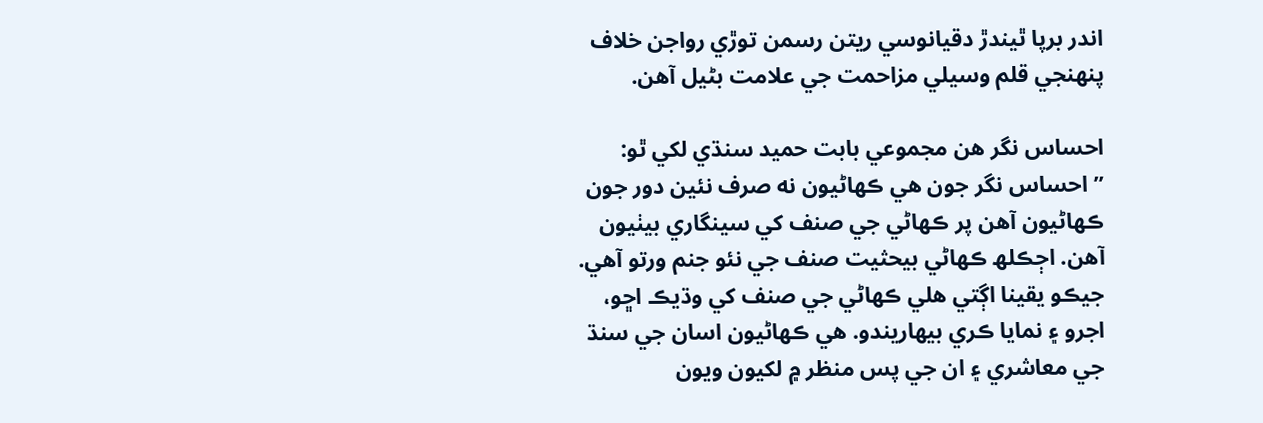اندر برپا ٿيندڙ دقيانوسي ريتن رسمن توڙي رواجن خلاف پنهنجي قلم وسيلي مزاحمت جي علامت بڻيل آهن.

احساس نگر هن مجموعي بابت حميد سنڌي لکي ٿو:
” احساس نگر جون هي ڪهاڻيون نه صرف نئين دور جون ڪهاڻيون آهن پر ڪهاڻي جي صنف کي سينگاري بيٺيون آهن. اڄڪلھ ڪهاڻي بيحثيت صنف جي نئو جنم ورتو آهي. جيڪو يقينا اڳتي هلي ڪهاڻي جي صنف کي وڌيڪ اڇو، اجرو ۽ نمايا ڪري بيهاريندو. هي ڪهاڻيون اسان جي سنڌ جي معاشري ۽ ان جي پس منظر ۾ لکيون ويون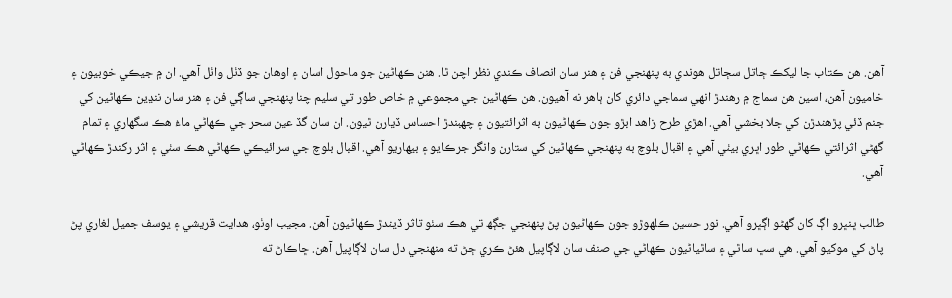آهن. هن ڪتاب جا ليکڪ ڄاتل سڄاتل هوندي به پنهنجي فن ۽ هنر سان انصاف ڪندي نظر اچن ٿا. هنن ڪهاڻين جو ماحول اسان ۽ اوهان جو ڏٺل واٺل آهي. ان ۾ جيڪي خوبيون ۽ خاميون آهن، اسين هن سماج ۾ رهندڙ انهي سماجي دائري کان ٻاهر نه آهيون. هن ڪهاڻين جي مجموعي ۾ خاص طور تي سليم چنا پنهنجي ساڳي فن ۽ هنر سان ننڍين ڪهاڻين کي جنم ڏئي پڙهندڙن کي جلا بخشي آهي. اهڙي طرح زاهد ابڙو جون ڪهاڻيون به اثرائتيون ۽ چهبندڙ احساس ڏيارن ٿيون. ان سان گڏ عين سحر جي ڪهاڻي ماءُ هڪ سگهاري ۽ تمام گهڻي اثرائتي ڪهاڻي طور اڀري بيٺي آهي ۽ اقبال بلوچ به پنهنجي ڪهاڻين کي ستارن وانگر جرڪايو ۽ بيهاريو آهي. اقبال بلوچ جي سرائيڪي ڪهاڻي هڪ سٺي ۽ اثر رکندڙ ڪهاڻي آهي.

طالب ڀنڀرو اڳ کان گهڻو اڳڀرو آهي. نور حسين ڪلهوڙو جون ڪهاڻيون پڻ پنهنجي جڳھ تي هڪ سٺو تاثر ڏيندڙ ڪهاڻيون آهن. مجيب اوٺو، هدايت قريشي ۽ يوسف جميل لغاري پڻ پاڻ کي موکيو آهي. هي سڀ ساٿي ۽ ساٿياڻيون ڪهاڻي جي صنف سان لاڳاپيل هئڻ ڪري ڄڻ ته منهنجي دل سان لاڳاپيل آهن. ڇاڪاڻ ته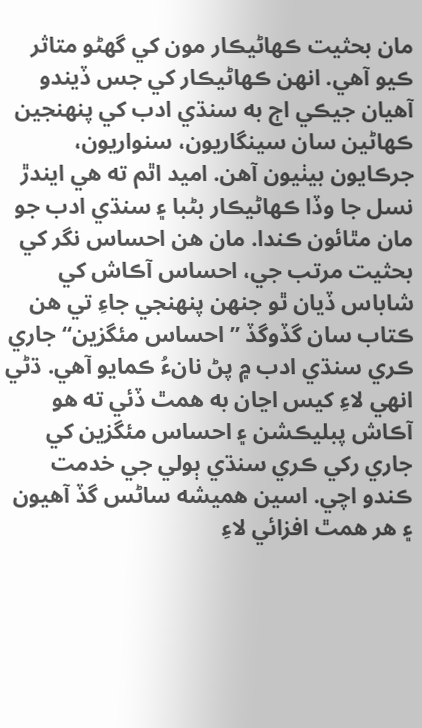مان بحثيت ڪهاڻيڪار مون کي گهڻو متاثر ڪيو آهي. انهن ڪهاڻيڪار کي جس ڏيندو آهيان جيڪي اڄ به سنڌي ادب کي پنهنجين ڪهاڻين سان سينگاريون، سنواريون، جرڪايون بيٺيون آهن. اميد اٿم ته هي ايندڙ نسل جا وڏا ڪهاڻيڪار بڻبا ۽ سنڌي ادب جو مان مٿائون ڪندا. مان هن احساس نگر کي  بحثيت مرتب جي، احساس آڪاش کي شاباس ڏيان ٿو جنهن پنهنجي جاءِ تي هن ڪتاب سان گڏوگڏ ” احساس مئگزين“ جاري ڪري سنڌي ادب ۾ پڻ نانءُ ڪمايو آهي. ڌڻي انهي لاءِ کيس اڃان به همٿ ڏئي ته هو آڪاش پبليڪشن ۽ احساس مئگزين کي جاري رکي ڪري سنڌي ٻولي جي خدمت ڪندو اچي. اسين هميشه ساڻس گڏ آهيون ۽ هر همٿ افزائي لاءِ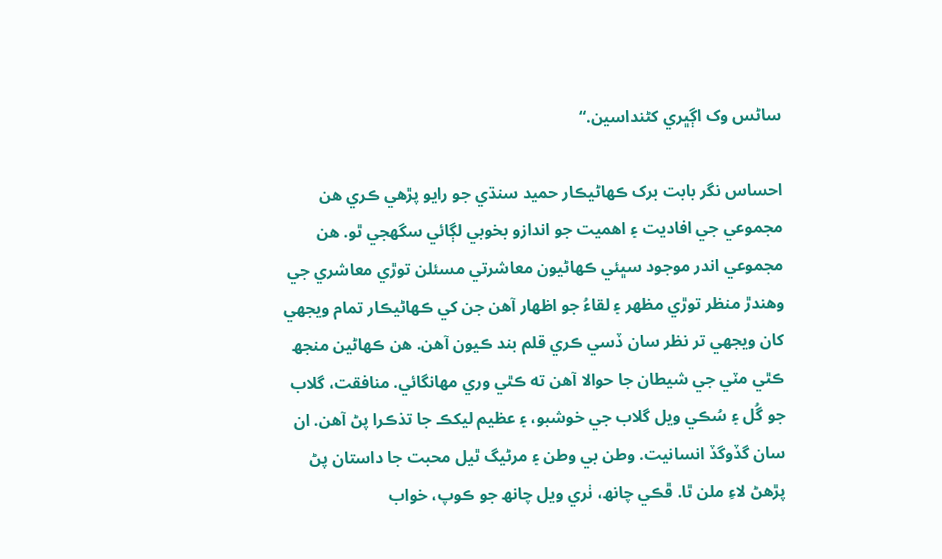ساڻس وک اڳڀري کڻنداسين.“

احساس نگر بابت برک ڪهاڻيڪار حميد سنڌي جو رايو پڙهي ڪري هن مجموعي جي افاديت ۽ اهميت جو اندازو بخوبي لڳائي سگهجي ٿو. هن مجموعي اندر موجود سڀئي ڪهاڻيون معاشرتي مسئلن توڙي معاشري جي وهندڙ منظر توڙي مظهر ۽ لقاءُ جو اظهار آهن جن کي ڪهاڻيڪار تمام ويجهي کان ويجهي تر نظر سان ڏسي ڪري قلم بند ڪيون آهن. هن ڪهاڻين منجھ ڪٿي مٽي جي شيطان جا حوالا آهن ته ڪٿي وري مهانگائي. منافقت، گلاب جو گُل ۽ سُڪي ويل گلاب جي خوشبو، ۽ عظيم ليکڪ جا تذڪرا پڻ آهن. ان سان گڏوگڏ انسانيت. وطن بي وطن ۽ مرڻيگ ٿيل محبت جا داستان پڻ پڙهڻ لاءِ ملن ٿا. ڦڪي چانھ، ٺري ويل چانھ جو ڪوپ، خواب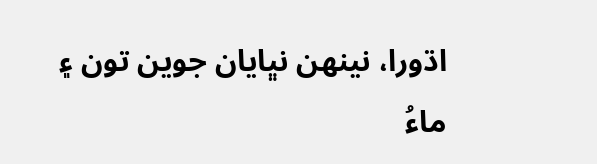اڌورا، نينهن نڀايان جوين تون ۽ ماءُ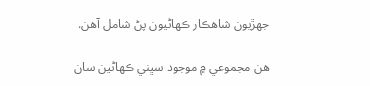جهڙيون شاهڪار ڪهاڻيون پڻ شامل آهن.

هن مجموعي ۾ موجود سڀني ڪهاڻين سان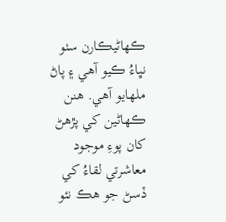ڪهاڻيڪارن سٺو نڀاءُ ڪيو آهي ۽ پاڻ ملهايو آهي. هنن ڪهاڻين کي پڙهڻ کان پوءِ موجود معاشرتي لقاءُ کي ڏسڻ جو هڪ نئو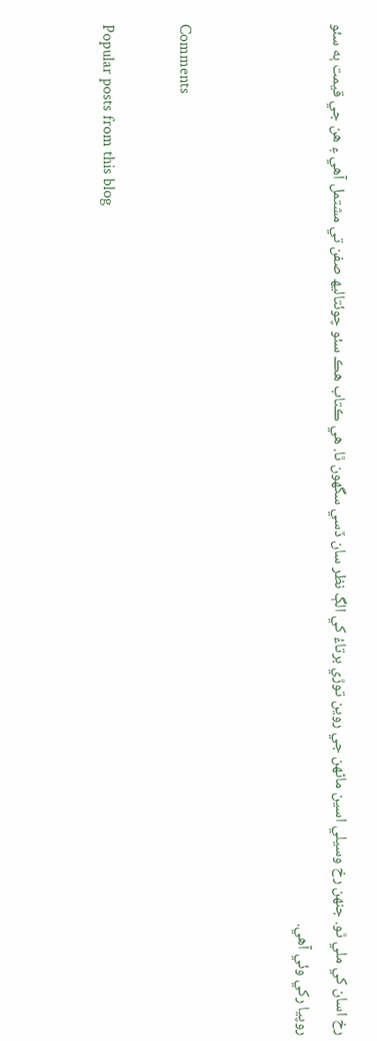رخ اسان کي ملي ٿو. جنهن رخ وسيلي اسين ماڻهن جي روين توڙي برتاءُ کي الڳ نظر سان ڏسي سگهون ٿا. هي ڪتاب هڪ سئو چوئتاليھ صفن تي مشتمل آهي ۽ هن جي قيمت ٻه سئو روپيا رکي وئي آهي.


Comments

Popular posts from this blog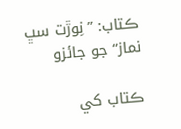ڪتاب: ”نِوڙت سڀ نماز“ جو جائزو

ڪتاب کي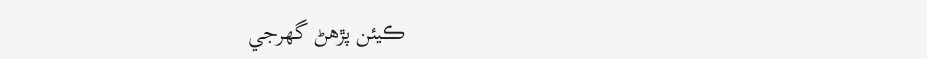ڪيئن پڙهڻ گهرجي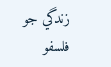زندگي جو فلسفو